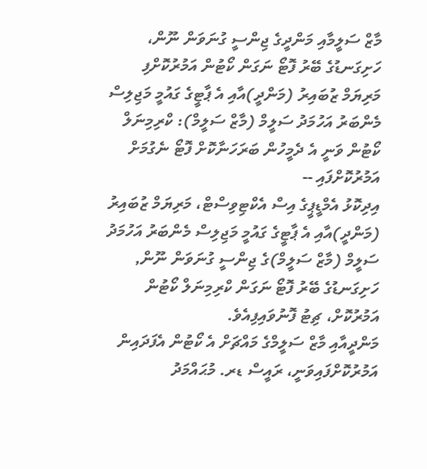މާޒް ސަލީމާއި މަންދީގެ ޖިންސީ ގުނަވަން ނޫން، ހަށިގަނޑުގެ ބޭރު ފޮޓޯ ނަގަން ކޯޓުން އަމުރުކޮށްފި
މަރިޔަމް ޒުބައިރު (މަންދީ)އާއި އެ ޕާޓީގެ ގައުމީ މަޖިލިސް މެންބަރު އަހުމަދު ސަލީމް (މާޒް ސަލީމް): ކްރިމިނަލް ކޯޓުން ވަނީ އެ ދެމީހުން ބަރަހަނާކޮށް ފޮޓޯ ނެގުމަށް އަމުރުކޮށްފައި --
އިދިކޮޅު އެމްޑީޕީގެ އިސް އެކްޓިވިސްޓް، މަރިޔަމް ޒުބައިރު (މަންދީ)އާއި އެ ޕާޓީގެ ގައުމީ މަޖިލިސް މެންބަރު އަހުމަދު ސަލީމް (މާޒް ސަލީމް)ގެ ޖިންސީ ގުނަވަން ނޫން, ހަށިގަނޑުގެ ބޭރު ފޮޓޯ ނަގަން ކްރިމިނަލް ކޯޓުން އަމުރުކޮށް، ޗިޓު ފޮނުވައިފިއެވެ.
މަންދީއާއި މާޒް ސަލީމްގެ މައްޗަށް އެ ކޯޓުން އެފަދައިން އަމުރުކޮށްފައިވަނީ، ރައީސް ޑރ. މުޙައްމަދު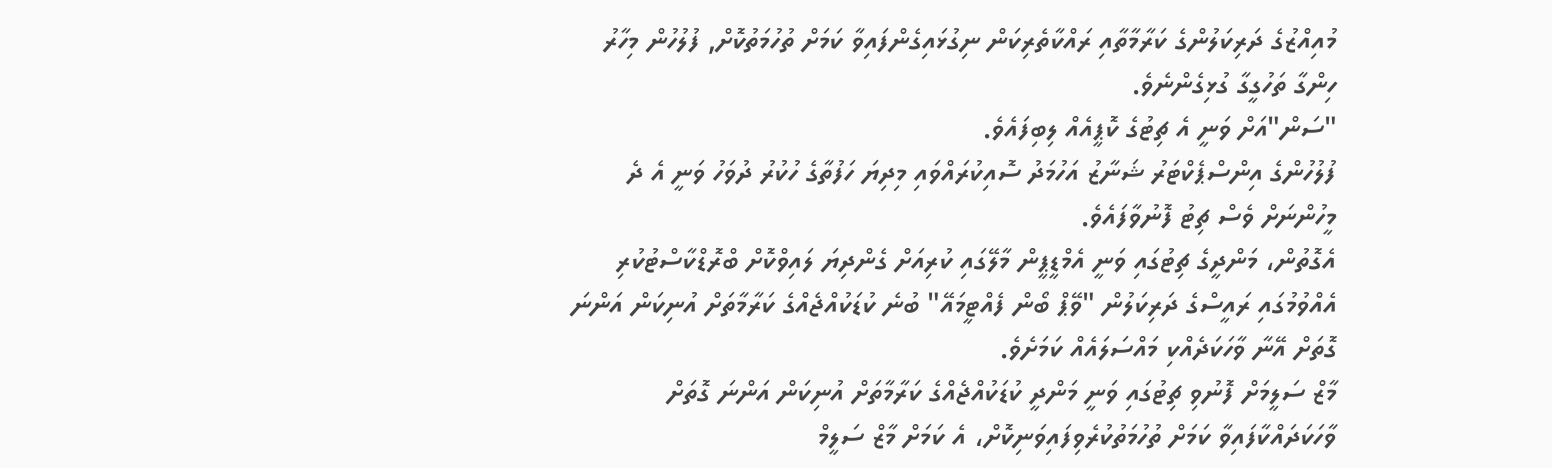މުއިއްޒުގެ ދަރިކަލުންގެ ކަރާމާތާއި ރައްކާތެރިކަން ނިގުޅައިގެންފައިވާ ކަމަށް ތުހުމަތުކޮށް, ފުލުހުން މިހާރު ހިންގާ ތަހުގީގާ ގުޅިގެންނެވެ.
"ސަން"އަށް ވަނީ އެ ޗިޓުގެ ކޮޕީއެއް ލިބިފައެވެ.
ފުލުހުންގެ އިންސްޕެކްޓަރު ޝަނާޒު އަހުމަދު ސޮއިކުރައްވައި މިދިޔަ ހަފުތާގެ ހުކުރު ދުވަހު ވަނީ އެ ދެ މީހުންނަށް ވެސް ޗިޓު ފޮނުވާފައެވެ.
އެގޮތުން، މަންދީގެ ޗިޓުގައި ވަނީ އެމްޑީޕީން މާލޭގައި ކުރިއަށް ގެންދިޔަ ލައިވްކޮށް ބްރޮޑްކާސްޓުކުރި އެއްވުމުގައި ރައީސްގެ ދަރިކަލުން "ވޭޕް ބޯން ފެއްޓީމައޭ" ބުނެ ކުޑަކުއްޖެއްގެ ކަރާމާތަށް އުނިކަން އަންނަ ގޮތަށް އޭނާ ވާހަކަދެއްކި މައްސަލައެއް ކަމަށެވެ.
މާޒް ސަލީމަށް ފޮނުވި ޗިޓުގައި ވަނީ މަންދީ ކުޑަކުއްޖެއްގެ ކަރާމާތަށް އުނިކަން އަންނަ ގޮތަށް ވާހަކަދައްކާފައިވާ ކަމަށް ތުހުމަތުކުރެވިފައިވަނިކޮށް، އެ ކަމަށް މާޒް ސަލީމް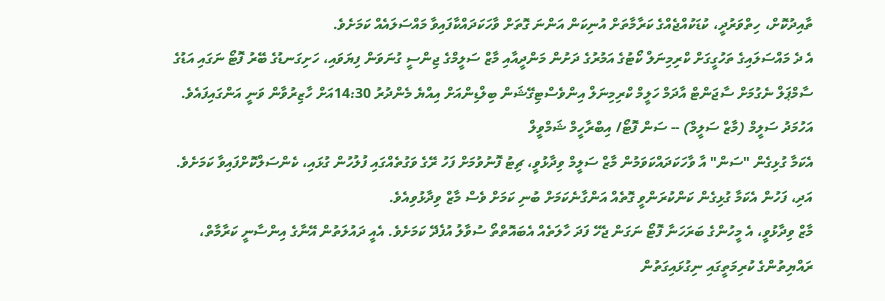ތާއިދުކޮށް، ހިތްވަރުދީ، ކުޑަކުއްޖެއްގެ ކަރާމާތަށް އުނިކަން އަންނަ ގޮތަށް ވާހަކަދައްކާފައިވާ މައްސަލައެއް ކަމަށެވެ.
އެ ދެ މައްސަލައިގެ ތަހުގީގަށް ކްރިމިނަލް ކޯޓުގެ އަމުރުގެ ދަށުން މަންދީއާއި މާޒް ސަލީމްގެ ޖިންސީ ގުނަވަން ފިޔަވައި، ހަށިގަނޑުގެ ބޭރު ފޮޓޯ ނަގައި އަޑުގެ ސާމްޕަލް ނެގުމަށް ސާޖަންޓް އާދަމް ހަލީމް ކްރިމިނަލް އިންވެސްޓިގޭޝަން ބިލްޑިންއަށް އިއްޔެ މެންދުރު 14:30އަށް ހާޒިރުވާން ވަނީ އަންގައިފައެވެ.
އަހުމަދު ސަލީމް (މާޒް ސަލީމް) -- ސަން ފޮޓޯ/ އިބްރާހީމް ޝަމްވީލް
އެކަމާ ގުޅިގެން "ސަން" އާ ވާހަކަދައްކަވަމުން މާޒް ސަލީމް ވިދާޅުވީ، ޗިޓު ފޮނުވުމަށް ފަހު ރޭގެ ވަގުތެއްގައި ފުލުހުން ގުޅައި، ކެންސަލްކޮށްފައިވާ ކަމަށެވެ. އަދި، ފަހުން އެކަމާ ގުޅިގެން ކަންކުރަންވީ ގޮތެއް އަންގާނެކަމަށް ބުނި ކަމަށް ވެސް މާޒް ވިދާޅުވިއެވެ.
މާޒް ވިދާޅުވީ، އެ މީހުންގެ ބަރަހަނާ ފޮޓޯ ނަގަން ޖެހޭ ފަދަ ހާލަތެއް އެބައޮތްތޯ ސުވާލު އުފެދޭ ކަމަށެވެ. އެއީ ދައުލަތުން އޭނާގެ އިންސާނީ ކަރާމާތް، ރައްޔިތުންގެ ކުރިމަތީގައި ނިގުޅައިގަތުން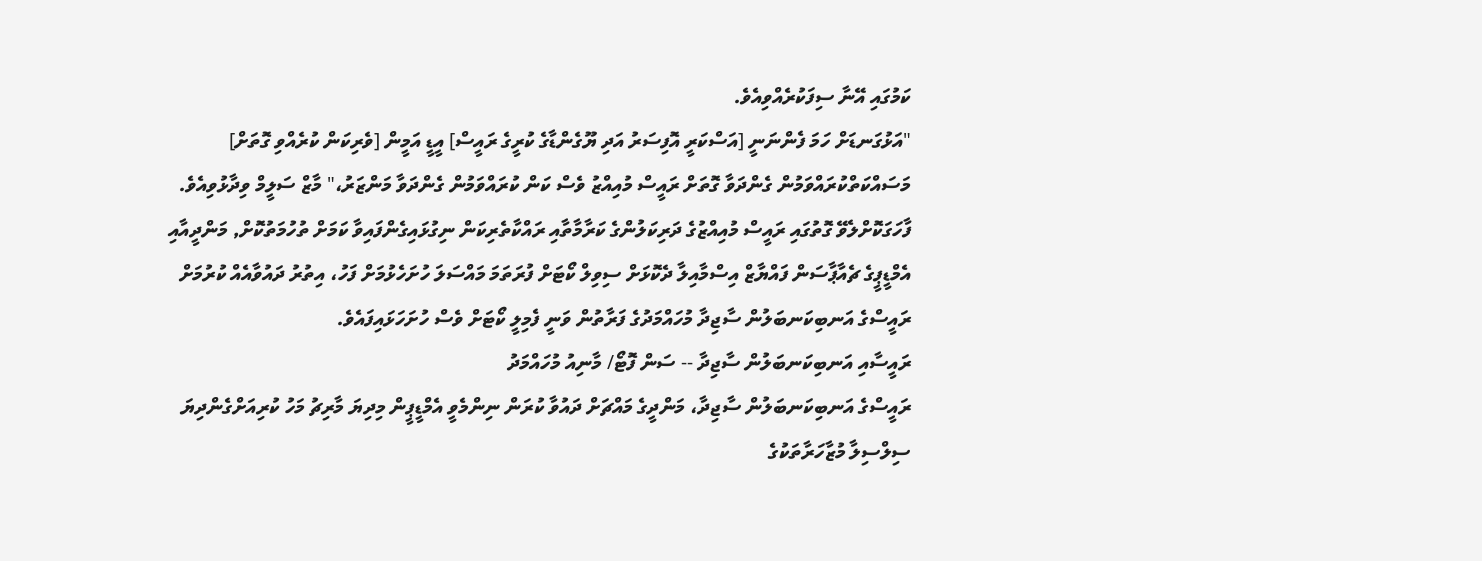ކަމުގައި އޭނާ ސިފަކުރެއްވިއެވެ.
"އަޅުގަނޑަށް ހަމަ ފެންނަނީ [އަސްކަރީ އޮފިސަރު އަދި ޔޫގެންޑާގެ ކުރީގެ ރައީސް] އީޑީ އަމީން [ވެރިކަން ކުރެއްވި ގޮތަށް] މަސައްކަތްކުރައްވަމުން ގެންދަވާ ގޮތަށް ރައީސް މުއިއްޒު ވެސް ކަން ކުރައްވަމުން ގެންދަވާ މަންޒަރު،" މާޒް ސަލީމް ވިދާޅުވިއެވެ.
ފާހަގަކޮށްލެވޭ ގޮތުގައި ރައީސް މުއިއްޒުގެ ދަރިކަލުންގެ ކަރާމާތާއި ރައްކާތެރިކަން ނިގުޅައިގެންފައިވާ ކަމަށް ތުހުމަތުކޮށް, މަންދީއާއި އެމްޑީޕީގެ ޗެއާޕާސަން ފައްޔާޒް އިސްމާއިލާ ދެކޮޅަށް ސިވިލް ކޯޓަށް ފުރަތަމަ މައްސަލަ ހުށަހެޅުމަށް ފަހު، އިތުރު ދައުވާއެއް ކުރުމަށް ރައީސްގެ އަނބިކަނބަލުން ސާޖިދާ މުހައްމަދުގެ ފަރާތުން ވަނީ ފެމިލީ ކޯޓަށް ވެސް ހުށަހަޅައިފައެވެ.
ރައީސާއި އަނބިކަނބަލުން ސާޖިދާ -- ސަން ފޮޓޯ/ މާނިއު މުހައްމަދު
ރައީސްގެ އަނބިކަނބަލުން ސާޖިދާ، މަންދީގެ މައްޗަށް ދައުވާ ކުރަން ނިންމެވީ އެމްޑީޕީން މިދިޔަ މާރިޗު މަހު ކުރިއަށްގެންދިޔަ ސިލްސިލާ މުޒާހަރާތަކުގެ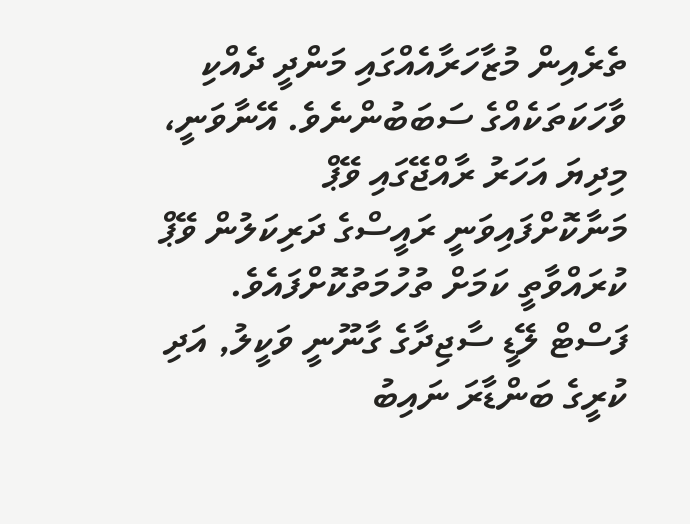ތެރެއިން މުޒާހަރާއެއްގައި މަންދީ ދެއްކި ވާހަކަތަކެއްގެ ސަބަބުންނެވެ. އޭނާވަނީ، މިދިޔަ އަހަރު ރާއްޖޭގައި ވޭޕް މަނާކޮށްފައިވަނީ ރައީސްގެ ދަރިކަލުން ވޭޕް ކުރައްވާތީ ކަމަށް ތުހުމަތުކޮށްފައެވެ.
ފަސްޓް ލޭޑީ ސާޖިދާގެ ގާނޫނީ ވަކީލު, އަދި ކުރީގެ ބަންޑާރަ ނައިބު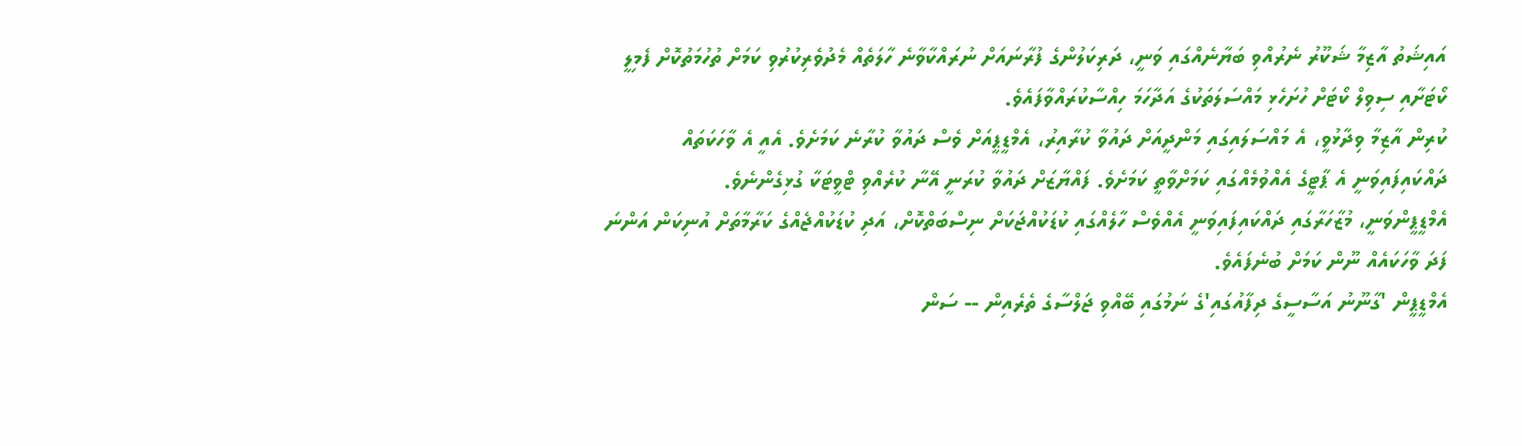އައިޝަތު އާޒިމާ ޝަކޫރު ނެރުއްވި ބަޔާނެއްގައި ވަނީ، ދަރިކަލުންގެ ފުރާނައަށް ނުރައްކާވާނެ ހާލަތެއް މެދުވެރިކުރުވި ކަމަށް ތުހުމަތުކޮށް ފެމިލީ ކޯޓަށާއި ސިވިލް ކޯޓަށް ހުށަހެޅި މައްސަލަތަކުގެ އަދާހަމަ ހިއްސާކުރައްވާފައެވެ.
ކުރިން އާޒިމާ ވިދާޅުވީ، އެ މައްސަލައިގައި މަންދީއަށް ދައުވާ ކުރާއިރު، އެމްޑީޕީއަށް ވެސް ދައުވާ ކުރާނެ ކަމަށެވެ. އެއީ އެ ވާހަކަތައް ދައްކައިފައިވަނީ އެ ޕާޓީގެ އެއްވުމެއްގައި ކަމަށްވާތީ ކަމަށެވެ. ފައްޔާޒަށް ދައުވާ ކުރަނީ އޭނާ ކުރެއްވި ޓްވީޓަކާ ގުޅިގެންނެވެ.
އެމްޑީޕީންވަނީ، މުޒާހަރާގައި ދައްކައިފައިވަނީ އެއްވެސް ހާލެއްގައި ކުޑަކުއްޖަކަށް ނިސްބަތްކޮށް، އަދި ކުޑަކުއްޖެއްގެ ކަރާމާތަށް އުނިކަން އަންނަ ފަދަ ވާހަކައެއް ނޫން ކަމަށް ބުނެފައެވެ.
އެމްޑީޕީން 'ގާނޫނު އަސާސީގެ ދިފާއުގައި'ގެ ނަމުގައި ބޭއްވި ޖަލްސާގެ ތެރެއިން -- ސަން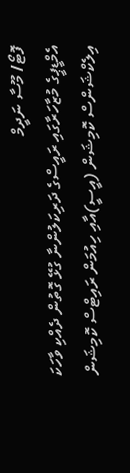ފޮޓޯ/ މޫސާ ނަދީމް
އެމްޑީޕީގެ މުޒާހަރާގައި ރައީސްގެ ދަރިކަލުންނާ ގުޅޭ ގޮތުން ދެއްކި ވާހަކަ އިލެކްޝަންސް ކޮމިޝަން (އީސީ)އާއި ހިއުމަން ރައިޓްސް ކޮމިޝަން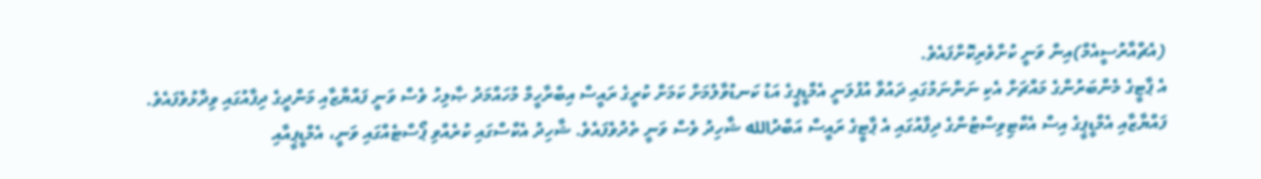(އެޗްއާރުސީއެމް)އިން ވަނީ ކުށްވެރިކޮށްފައެވެ.
އެ ޕާޓީގެ މެންބަރުންގެ މައްޗަށް އެކި ނަންނަމުގައި ދައުވާ އުފުލަނީ އެމްޑީޕީގެ އަޑު ކަނޑުވާލުމަށް ކަމަށް ކުރީގެ ރައީސް އިބްރާހީމް މުހައްމަދު ޞާލިހު ވެސް ވަނީ ފައްޔާޒާއި މަންދީގެ ދިފާއުގައި ވިދާޅުވެފައެވެ.
ފައްޔާޒާއި އެމްޑީޕީގެ އިސް އެކްޓިވިސްޓުންގެ ދިފާއުގައި އެ ޕާޓީގެ ރައީސް އަބްދުالله ޝާހިދު ވެސް ވަނީ ތެދުވެފައެވެ. ޝާހިދު އެކްސްގައި ކުރެއްވި ޕޯސްޓެއްގައި ވަނީ، އެމްޑީޕީއާއި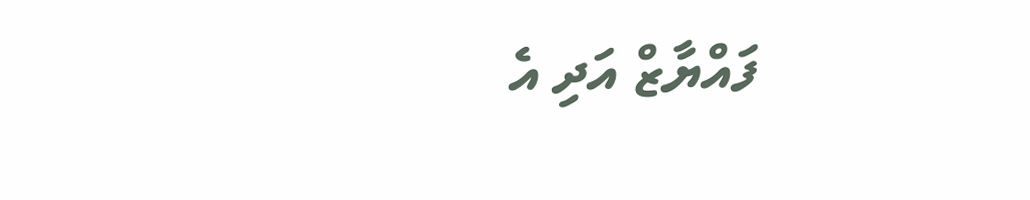ފައްޔާޒް އަދި އެ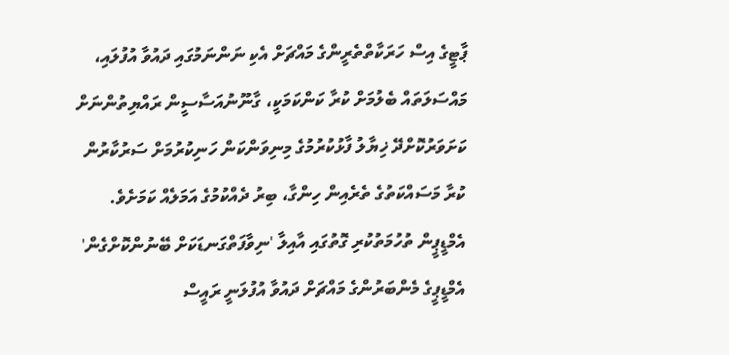ޕާޓީގެ އިސް ހަރަކާތްތެރީންގެ މައްޗަށް އެކި ނަންނަމުގައި ދައުވާ އުފުލައި، މައްސަލަތައް ބެލުމަށް ކުރާ ކަންކަމަކީ، ގާނޫނުއަސާސީން ރައްޔިތުންނަށް ކަށަވަރުކޮށްދޭ ޚިޔާލު ފާޅުކުރުމުގެ މިނިވަންކަން ހަނިކުރުމަށް ސަރުކާރުން ކުރާ މަސައްކަތުގެ ތެރެއިން ހިންގާ، ބިރު ދެއްކުމުގެ އަމަލެއް ކަމަށެވެ.
އެމްޑީޕީން ތުހުމަތުކުރި ގޮތުގައި އާއިލާ 'ނިވާފަތްގަނޑަކަށް ބޭނުންކޮށްގެން' އެމްޑީޕީގެ މެންބަރުންގެ މައްޗަށް ދައުވާ އުފުލަނީ ރައީސް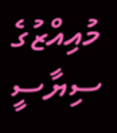މުއިއްޒުގެ ސިޔާސީ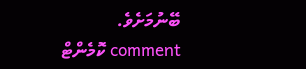ބޭނުމަށެވެ.
comment ކޮމެންޓް